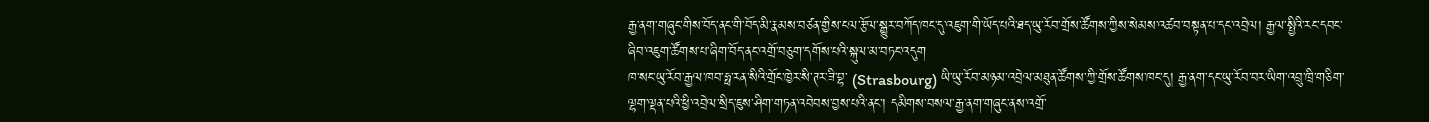རྒྱ་ནག་གཞུང་གིས་བོད་ནང་གི་བོད་མི་རྣམས་བཙན་གྱིས་ངལ་རྩོལ་སྒྱུར་བཀོད་ཁང་དུ་འཇུག་གི་ཡོད་པའི་ཐད་ཡུ་རོབ་གྲོས་ཚོགས་ཀྱིས་སེམས་འཚབ་བསྟན་པ་དང་འབྲེལ། རྒྱལ་སྤྱིའི་རང་དབང་ཞིབ་འཇུག་ཚོགས་པ་ཞིག་བོད་ནང་འགྲོ་བཅུག་དགོས་པའི་སྐུལ་མ་བཏང་འདུག
ཁ་སང་ཡུ་རོབ་རྒྱལ་ཁབ་ཧྥ་རན་སིའི་གྲོང་ཁྱེར་སི་ཊར་ཟི་བྷ་ (Strasbourg) ཡི་ཡུ་རོབ་མཉམ་འབྲེལ་མཐུན་ཚོགས་ཀྱི་གྲོས་ཚོགས་ཁང་དུ། རྒྱ་ནག་དང་ཡུ་རོབ་བར་ཡིག་འབྲུ་ཁྲི་གཅིག་ལྷག་ལྡན་པའི་ཕྱི་འབྲེལ་སྲིད་ཇུས་ཤིག་གཏན་འབེབས་བྱས་པའི་ནང་། དམིགས་བསལ་རྒྱ་ནག་གཞུང་ནས་འགྲོ་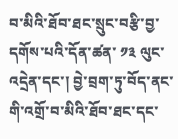བ་མིའི་ཐོབ་ཐང་སྲུང་བརྩི་བྱ་དགོས་པའི་དོན་ཚན་ ༡༣ ལུང་འདྲེན་དང་། བྱེ་བྲག་ཏུ་བོད་ནང་གི་འགྲོ་བ་མིའི་ཐོབ་ཐང་དང་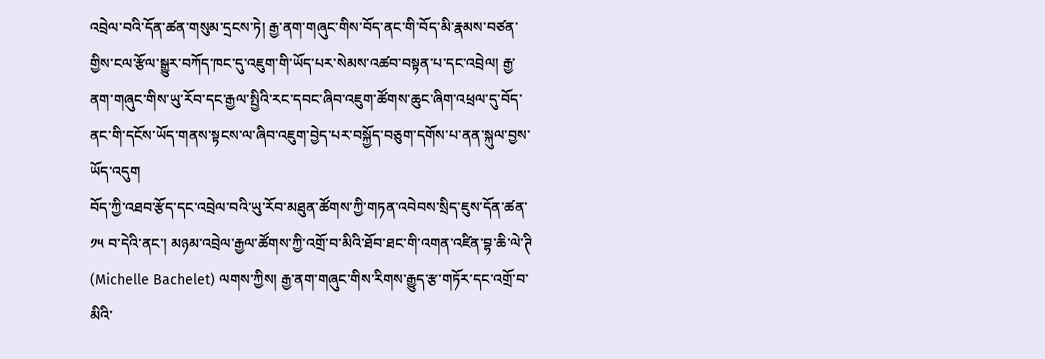འབྲེལ་བའི་དོན་ཚན་གསུམ་དྲངས་ཏེ། རྒྱ་ནག་གཞུང་གིས་བོད་ནང་གི་བོད་མི་རྣམས་བཙན་གྱིས་ངལ་རྩོལ་སྒྱུར་བཀོད་ཁང་དུ་འཇུག་གི་ཡོད་པར་སེམས་འཚབ་བསྟན་པ་དང་འབྲེལ། རྒྱ་ནག་གཞུང་གིས་ཡུ་རོབ་དང་རྒྱལ་སྤྱིའི་རང་དབང་ཞིབ་འཇུག་ཚོགས་ཆུང་ཞིག་འཕྲལ་དུ་བོད་ནང་གི་དངོས་ཡོད་གནས་སྟངས་ལ་ཞིབ་འཇུག་བྱེད་པར་བསྐྱོད་བཅུག་དགོས་པ་ནན་སྐུལ་བྱས་ཡོད་འདུག
བོད་ཀྱི་འཐབ་རྩོད་དང་འབྲེལ་བའི་ཡུ་རོབ་མཐུན་ཚོགས་ཀྱི་གཏན་འབེབས་སྲིད་ཇུས་དོན་ཚན་ ༡༥ བ་དེའི་ནང་། མཉམ་འབྲེལ་རྒྱལ་ཚོགས་ཀྱི་འགྲོ་བ་མིའི་ཐོབ་ཐང་གི་འགན་འཛིན་བྷ་ཆི་ལེ་ཊི (Michelle Bachelet) ལགས་ཀྱིས། རྒྱ་ནག་གཞུང་གིས་རིགས་རྒྱུད་རྩ་གཏོར་དང་འགྲོ་བ་མིའི་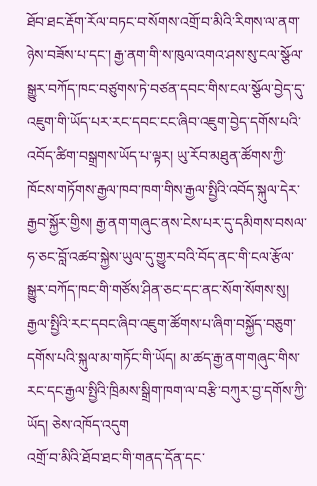ཐོབ་ཐང་རྡོག་རོལ་བཏང་བ་སོགས་འགྲོ་བ་མིའི་རིགས་ལ་ནག་ཉེས་བཟོས་པ་དང་། རྒྱ་ནག་གི་ས་ཁུལ་འགའ་ཤས་སུ་ངལ་སྩོལ་སྒྱུར་བཀོད་ཁང་བཙུགས་ཏེ་བཙན་དབང་གིས་ངལ་སྩོལ་བྱེད་དུ་འཇུག་གི་ཡོད་པར་རང་དབང་ངང་ཞིབ་འཇུག་བྱེད་དགོས་པའི་འབོད་ཚིག་བསྒྲགས་ཡོད་པ་ལྟར། ཡུ་རོབ་མཐུན་ཚོགས་ཀྱི་ཁོངས་གཏོགས་རྒྱལ་ཁབ་ཁག་གིས་རྒྱལ་སྤྱིའི་འབོད་སྐུལ་དེར་རྒྱབ་སྐྱོར་གྱིས། རྒྱ་ནག་གཞུང་ནས་ངེས་པར་དུ་དམིགས་བསལ་ཧ་ཅང་བློ་འཚབ་སྐྱེས་ཡུལ་དུ་གྱུར་བའི་བོད་ནང་གི་ངལ་རྩོལ་སྒྱུར་བཀོད་ཁང་གི་གཙོས་ཤིན་ཅང་དང་ནང་སོག་སོགས་སུ། རྒྱལ་སྤྱིའི་རང་དབང་ཞིབ་འཇུག་ཚོགས་པ་ཞིག་བསྐྱོད་བཅུག་དགོས་པའི་སྐུལ་མ་གཏོང་གི་ཡོད། མ་ཚད་རྒྱ་ནག་གཞུང་གིས་རང་དང་རྒྱལ་སྤྱིའི་ཁྲིམས་སྒྲིག་ཁག་ལ་བརྩི་བཀུར་བྱ་དགོས་ཀྱི་ཡོད། ཅེས་འཁོད་འདུག
འགྲོ་བ་མིའི་ཐོབ་ཐང་གི་གནད་དོན་དང་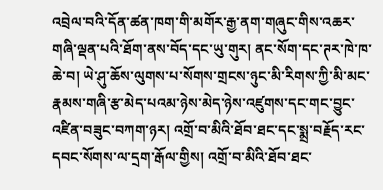འབྲེལ་བའི་དོན་ཚན་ཁག་གི་མགོར་རྒྱ་ནག་གཞུང་གིས་འཆར་གཞི་ལྡན་པའི་ཐོག་ནས་བོད་དང་ཡུ་གུར། ནང་སོག་དང་ཊར་ཁེ་ཁ་ཆེ་བ། ཡེ་ཤུ་ཆོས་ལུགས་པ་སོགས་གྲངས་ཉུང་མི་རིགས་ཀྱི་མི་མང་རྣམས་གཞི་རྩ་མེད་པའམ་ཉེས་མེད་ཉེས་འཛུགས་དང་གང་བྱུང་འཛིན་བཟུང་བཀག་ཉར། འགྲོ་བ་མིའི་ཐོབ་ཐང་དང་སྨྲ་བརྗོད་རང་དབང་སོགས་ལ་དྲག་རྒོལ་གྱིས། འགྲོ་བ་མིའི་ཐོབ་ཐང་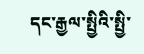དང་རྒྱལ་སྤྱིའི་སྤྱི་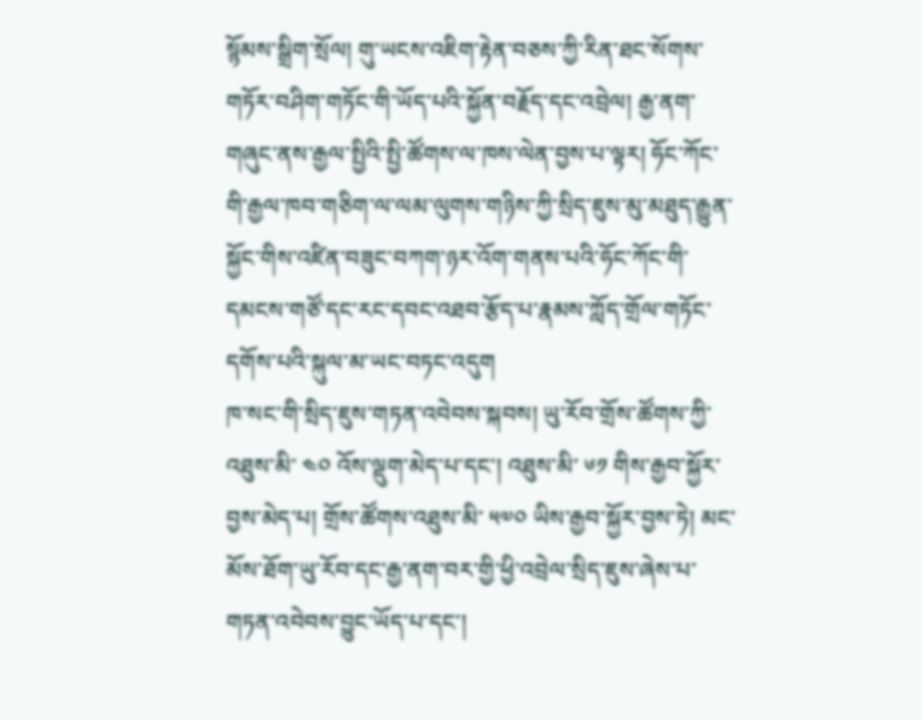སྙོམས་སྒྲིག་སྲོལ། གུ་ཡངས་འཇིག་རྟེན་བཅས་ཀྱི་རིན་ཐང་སོགས་གཏོར་བཤིག་གཏོང་གི་ཡོད་པའི་སྐྱོན་བརྗོད་དང་འབྲེལ། རྒྱ་ནག་གཞུང་ནས་རྒྱལ་སྤྱིའི་སྤྱི་ཚོགས་ལ་ཁས་ལེན་བྱས་པ་ལྟར། ཧོང་ཀོང་གི་རྒྱལ་ཁབ་གཅིག་ལ་ལམ་ལུགས་གཉིས་ཀྱི་སྲིད་ཇུས་མུ་མཐུད་རྒྱུན་སྐྱོང་གིས་འཛིན་བཟུང་བཀག་ཉར་འོག་གནས་པའི་ཧོང་ཀོང་གི་དམངས་གཙོ་དང་རང་དབང་འཐབ་རྩོད་པ་རྣམས་ཀློད་གྲོལ་གཏོང་དགོས་པའི་སྐུལ་མ་ཡང་བཏང་འདུག
ཁ་སང་གི་སྲིད་ཇུས་གཏན་འབེབས་སྐབས། ཡུ་རོབ་གྲོས་ཚོགས་ཀྱི་འཐུས་མི་ ༤༠ འོས་ལྡུག་མེད་པ་དང་། འཐུས་མི་ ༦༡ གིས་རྒྱབ་སྐྱོར་བྱས་མེད་པ། གྲོས་ཚོགས་འཐུས་མི་ ༥༧༠ ཡིས་རྒྱབ་སྐྱོར་བྱས་ཏེ། མང་མོས་ཐོག་ཡུ་རོབ་དང་རྒྱ་ནག་བར་གྱི་ཕྱི་འབྲེལ་སྲིད་ཇུས་ཞེས་པ་གཏན་འབེབས་བྱུང་ཡོད་པ་དང་།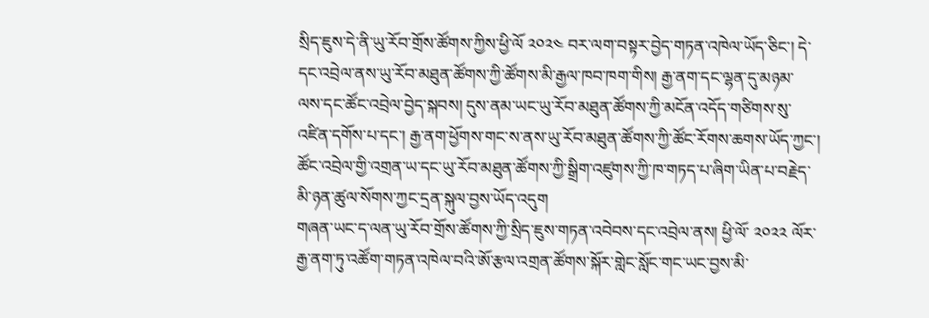སྲིད་ཇུས་དེ་ནི་ཡུ་རོབ་གྲོས་ཚོགས་ཀྱིས་ཕྱི་ལོ ༢༠༢༤ བར་ལག་བསྟར་བྱེད་གཏན་འཁེལ་ཡོད་ཅིང་། དེ་དང་འབྲེལ་ནས་ཡུ་རོབ་མཐུན་ཚོགས་ཀྱི་ཚོགས་མི་རྒྱལ་ཁབ་ཁག་གིས། རྒྱ་ནག་དང་ལྷན་དུ་མཉམ་ལས་དང་ཚོང་འབྲེལ་བྱེད་སྐབས། དུས་ནམ་ཡང་ཡུ་རོབ་མཐུན་ཚོགས་ཀྱི་མངོན་འདོད་གཙིགས་སུ་འཛིན་དགོས་པ་དང་། རྒྱ་ནག་ཕྱོགས་གང་ས་ནས་ཡུ་རོབ་མཐུན་ཚོགས་ཀྱི་ཚོང་རོགས་ཆགས་ཡོད་ཀྱང་། ཚོང་འབྲེལ་གྱི་འགྲན་ཡ་དང་ཡུ་རོབ་མཐུན་ཚོགས་ཀྱི་སྒྲིག་འཛུགས་ཀྱི་ཁ་གཏད་པ་ཞིག་ཡིན་པ་བརྗེད་མི་ཉན་ཚུལ་སོགས་ཀྱང་དྲན་སྐུལ་བྱས་ཡོད་འདུག
གཞན་ཡང་ད་ལན་ཡུ་རོབ་གྲོས་ཚོགས་ཀྱི་སྲིད་ཇུས་གཏན་འབེབས་དང་འབྲེལ་ནས། ཕྱི་ལོ་ ༢༠༢༢ ལོར་རྒྱ་ནག་ཏུ་འཚོག་གཏན་འཁེལ་བའི་ཨོ་རྩལ་འགྲན་ཚོགས་སྐོར་གླེང་སློང་གང་ཡང་བྱས་མི་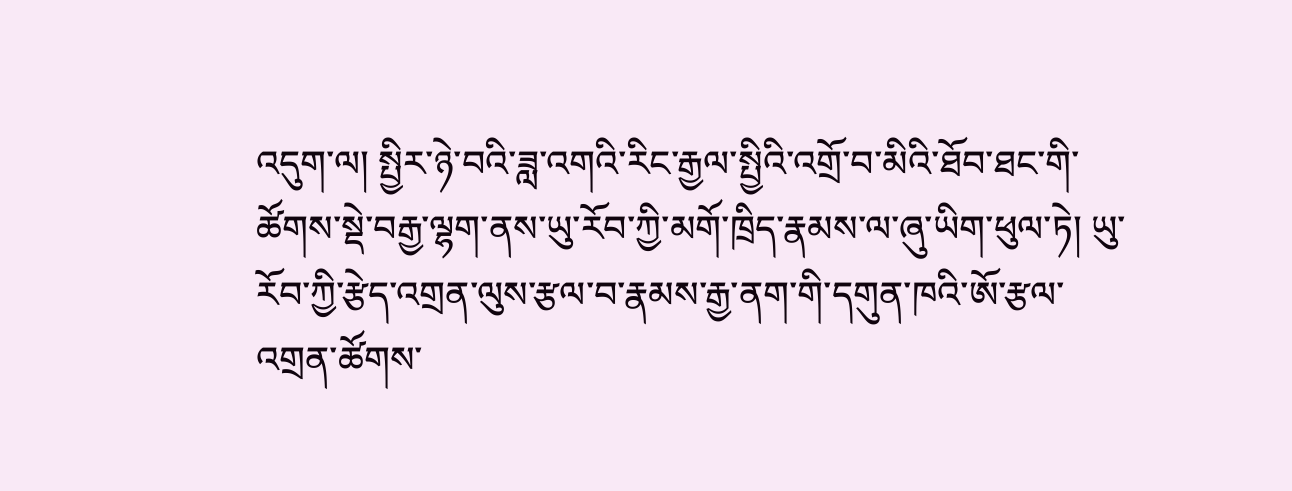འདུག་ལ། སྤྱིར་ཉེ་བའི་ཟླ་འགའི་རིང་རྒྱལ་སྤྱིའི་འགྲོ་བ་མིའི་ཐོབ་ཐང་གི་ཚོགས་སྡེ་བརྒྱ་ལྷག་ནས་ཡུ་རོབ་ཀྱི་མགོ་ཁྲིད་རྣམས་ལ་ཞུ་ཡིག་ཕུལ་ཏེ། ཡུ་རོབ་ཀྱི་རྩེད་འགྲན་ལུས་རྩལ་བ་རྣམས་རྒྱ་ནག་གི་དགུན་ཁའི་ཨོ་རྩལ་འགྲན་ཚོགས་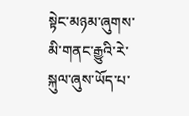སྟེང་མཉམ་ཞུགས་མི་གནང་རྒྱུའི་རེ་སྐུལ་ཞུས་ཡོད་པ་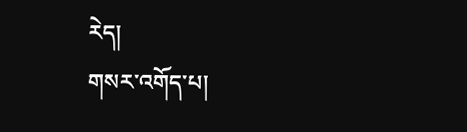རེད།
གསར་འགོད་པ།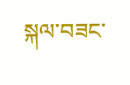སྐལ་བཟང་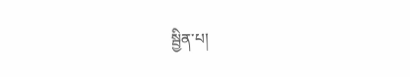སྦྱིན་པ།